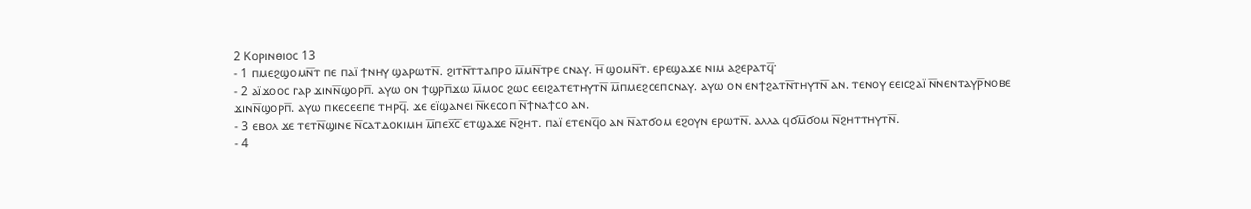2 Ⲕⲟⲣⲓⲛⲑⲓⲟⲥ 13
- 1 ⲡⲙⲉϩϣⲟⲙⲛ̅ⲧ ⲡⲉ ⲡⲁⲓ̈ ϯⲛⲏⲩ ϣⲁⲣⲱⲧⲛ̅. ϩⲓⲧⲛ̅ⲧⲧⲁⲡⲣⲟ ⲙ̅ⲙⲛ̅ⲧⲣⲉ ⲥⲛⲁⲩ. ⲏ̅ ϣⲟⲙⲛ̅ⲧ. ⲉⲣⲉϣⲁϫⲉ ⲛⲓⲙ ⲁϩⲉⲣⲁⲧϥ̅·
- 2 ⲁⲓ̈ϫⲟⲟⲥ ⲅⲁⲣ ϫⲓⲛⲛ̅ϣⲟⲣⲡ̅. ⲁⲩⲱ ⲟⲛ ϯϣⲣⲡ̅ϫⲱ ⲙ̅ⲙⲟⲥ ϩⲱⲥ ⲉⲉⲓϩⲁⲧⲉⲧⲏⲩⲧⲛ̅ ⲙ̅ⲡⲙⲉϩⲥⲉⲡⲥⲛⲁⲩ. ⲁⲩⲱ ⲟⲛ ⲉⲛϯϩⲁⲧⲛ̅ⲧⲏⲩⲧⲛ̅ ⲁⲛ. ⲧⲉⲛⲟⲩ ⲉⲉⲓⲥϩⲁⲓ̈ ⲛ̅ⲛⲉⲛⲧⲁⲩⲣ̅ⲛⲟⲃⲉ ϫⲓⲛⲛ̅ϣⲟⲣⲡ̅. ⲁⲩⲱ ⲡⲕⲉⲥⲉⲉⲡⲉ ⲧⲏⲣϥ̅. ϫⲉ ⲉⲓ̈ϣⲁⲛⲉⲓ ⲛ̅ⲕⲉⲥⲟⲡ ⲛ̅ϯⲛⲁϯⲥⲟ ⲁⲛ.
- 3 ⲉⲃⲟⲗ ϫⲉ ⲧⲉⲧⲛ̅ϣⲓⲛⲉ ⲛ̅ⲥⲁⲧⲇⲟⲕⲓⲙⲏ ⲙ̅ⲡⲉⲭ̅ⲥ̅ ⲉⲧϣⲁϫⲉ ⲛ̅ϩⲏⲧ. ⲡⲁⲓ̈ ⲉⲧⲉⲛϥ̅ⲟ ⲁⲛ ⲛ̅ⲁⲧϭⲟⲙ ⲉϩⲟⲩⲛ ⲉⲣⲱⲧⲛ̅. ⲁⲗⲗⲁ ϥϭⲙ̅ϭⲟⲙ ⲛ̅ϩⲏⲧⲧⲏⲩⲧⲛ̅.
- 4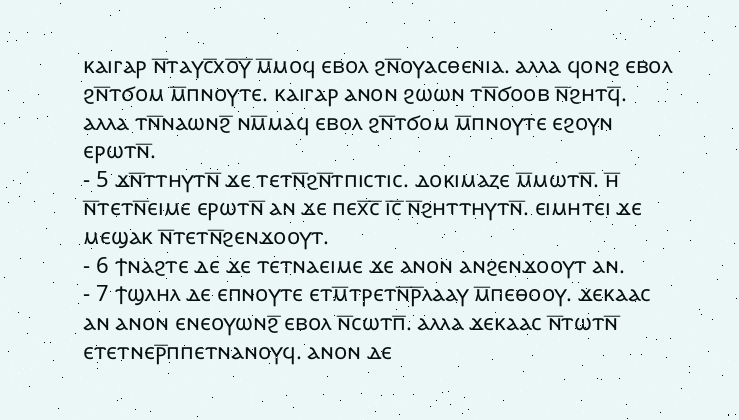ⲕⲁⲓⲅⲁⲣ ⲛ̅ⲧⲁⲩⲥ̅xⲟ̅ⲩ̅ ⲙ̅ⲙⲟϥ ⲉⲃⲟⲗ ϩⲛ̅ⲟⲩⲁⲥⲑⲉⲛⲓⲁ. ⲁⲗⲗⲁ ϥⲟⲛϩ ⲉⲃⲟⲗ ϩⲛ̅ⲧϭⲟⲙ ⲙ̅ⲡⲛⲟⲩⲧⲉ. ⲕⲁⲓⲅⲁⲣ ⲁⲛⲟⲛ ϩⲱⲱⲛ ⲧⲛ̅ϭⲟⲟⲃ ⲛ̅ϩⲏⲧϥ̅. ⲁⲗⲗⲁ ⲧⲛ̅ⲛⲁⲱⲛϩ̅ ⲛⲙ̅ⲙⲁϥ ⲉⲃⲟⲗ ϩⲛ̅ⲧϭⲟⲙ ⲙ̅ⲡⲛⲟⲩⲧⲉ ⲉϩⲟⲩⲛ ⲉⲣⲱⲧⲛ̅.
- 5 ϫⲛ̅ⲧⲧⲏⲩⲧⲛ̅ ϫⲉ ⲧⲉⲧⲛ̅ϩⲛ̅ⲧⲡⲓⲥⲧⲓⲥ. ⲇⲟⲕⲓⲙⲁⲍⲉ ⲙ̅ⲙⲱⲧⲛ̅. ⲏ̅ ⲛ̅ⲧⲉⲧⲛ̅ⲉⲓⲙⲉ ⲉⲣⲱⲧⲛ̅ ⲁⲛ ϫⲉ ⲡⲉⲭ̅ⲥ̅ ⲓ̅ⲥ̅ ⲛ̅ϩⲏⲧⲧⲏⲩⲧⲛ̅. ⲉⲓⲙⲏⲧⲉⲓ ϫⲉ ⲙⲉϣⲁⲕ ⲛ̅ⲧⲉⲧⲛ̅ϩⲉⲛϫⲟⲟⲩⲧ.
- 6 ϯⲛⲁϩⲧⲉ ⲇⲉ ϫⲉ ⲧⲉⲧⲛⲁⲉⲓⲙⲉ ϫⲉ ⲁⲛⲟⲛ ⲁⲛϩⲉⲛϫⲟⲟⲩⲧ ⲁⲛ.
- 7 ϯϣⲗⲏⲗ ⲇⲉ ⲉⲡⲛⲟⲩⲧⲉ ⲉⲧⲙ̅ⲧⲣⲉⲧⲛ̅ⲣ̅ⲗⲁⲁⲩ ⲙ̅ⲡⲉⲑⲟⲟⲩ. ϫⲉⲕⲁⲁⲥ ⲁⲛ ⲁⲛⲟⲛ ⲉⲛⲉⲟⲩⲱⲛϩ̅ ⲉⲃⲟⲗ ⲛ̅ⲥⲱⲧⲡ̅. ⲁⲗⲗⲁ ϫⲉⲕⲁⲁⲥ ⲛ̅ⲧⲱⲧⲛ̅ ⲉⲧⲉⲧⲛⲉⲣ̅ⲡⲡⲉⲧⲛⲁⲛⲟⲩϥ. ⲁⲛⲟⲛ ⲇⲉ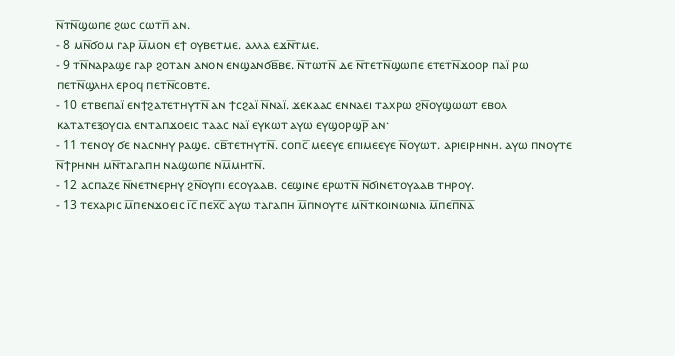ⲛ̅ⲧⲛ̅ϣⲱⲡⲉ ϩⲱⲥ ⲥⲱⲧⲡ̅ ⲁⲛ.
- 8 ⲙⲛ̅ϭⲟⲙ ⲅⲁⲣ ⲙ̅ⲙⲟⲛ ⲉϯ ⲟⲩⲃⲉⲧⲙⲉ. ⲁⲗⲗⲁ ⲉϫⲛ̅ⲧⲙⲉ.
- 9 ⲧⲛ̅ⲛⲁⲣⲁϣⲉ ⲅⲁⲣ ϩⲟⲧⲁⲛ ⲁⲛⲟⲛ ⲉⲛϣⲁⲛϭⲃ̅ⲃⲉ. ⲛ̅ⲧⲱⲧⲛ̅ ⲇⲉ ⲛ̅ⲧⲉⲧⲛ̅ϣⲱⲡⲉ ⲉⲧⲉⲧⲛ̅ϫⲟⲟⲣ ⲡⲁⲓ̈ ⲣⲱ ⲡⲉⲧⲛ̅ϣⲗⲏⲗ ⲉⲣⲟϥ ⲡⲉⲧⲛ̅ⲥⲟⲃⲧⲉ.
- 10 ⲉⲧⲃⲉⲡⲁⲓ̈ ⲉⲛϯϩⲁⲧⲉⲧⲏⲩⲧⲛ̅ ⲁⲛ ϯⲥϩⲁⲓ̈ ⲛ̅ⲛⲁⲓ̈. ϫⲉⲕⲁⲁⲥ ⲉⲛⲛⲁⲉⲓ ⲧⲁⲭⲣⲱ ϩⲛ̅ⲟⲩϣⲱⲱⲧ ⲉⲃⲟⲗ ⲕⲁⲧⲁⲧⲉⲝⲟⲩⲥⲓⲁ ⲉⲛⲧⲁⲡϫⲟⲉⲓⲥ ⲧⲁⲁⲥ ⲛⲁⲓ̈ ⲉⲩⲕⲱⲧ ⲁⲩⲱ ⲉⲩϣⲟⲣϣⲣ̅ ⲁⲛ·
- 11 ⲧⲉⲛⲟⲩ ϭⲉ ⲛⲁⲥⲛⲏⲩ ⲣⲁϣⲉ. ⲥⲃ̅ⲧⲉⲧⲏⲩⲧⲛ̅. ⲥⲟⲡⲥ̅ ⲙⲉⲉⲩⲉ ⲉⲡⲓⲙⲉⲉⲩⲉ ⲛ̅ⲟⲩⲱⲧ. ⲁⲣⲓⲉⲓⲣⲏⲛⲏ. ⲁⲩⲱ ⲡⲛⲟⲩⲧⲉ ⲛ̅ϯⲣⲏⲛⲏ ⲙⲛ̅ⲧⲁⲅⲁⲡⲏ ⲛⲁϣⲱⲡⲉ ⲛⲙ̅ⲙⲏⲧⲛ̅.
- 12 ⲁⲥⲡⲁⲍⲉ ⲛ̅ⲛⲉⲧⲛⲉⲣⲏⲩ ϩⲛ̅ⲟⲩⲡⲓ ⲉⲥⲟⲩⲁⲁⲃ. ⲥⲉϣⲓⲛⲉ ⲉⲣⲱⲧⲛ̅ ⲛ̅ϭⲓⲛⲉⲧⲟⲩⲁⲁⲃ ⲧⲏⲣⲟⲩ.
- 13 ⲧⲉⲭⲁⲣⲓⲥ ⲙ̅ⲡⲉⲛϫⲟⲉⲓⲥ ⲓ̅ⲥ̅ ⲡⲉⲭ̅ⲥ̅ ⲁⲩⲱ ⲧⲁⲅⲁⲡⲏ ⲙ̅ⲡⲛⲟⲩⲧⲉ ⲙⲛ̅ⲧⲕⲟⲓⲛⲱⲛⲓⲁ ⲙ̅ⲡⲉⲡ̅ⲛ̅ⲁ̅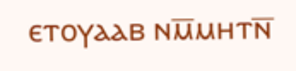ⲉⲧⲟⲩⲁⲁⲃ ⲛⲙ̅ⲙⲏⲧⲛ̅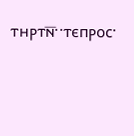ⲧⲏⲣⲧⲛ̅··ⲧⲉⲡⲣⲟⲥ·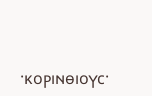·ⲕⲟⲣⲓⲛⲑⲓⲟⲩⲥ·